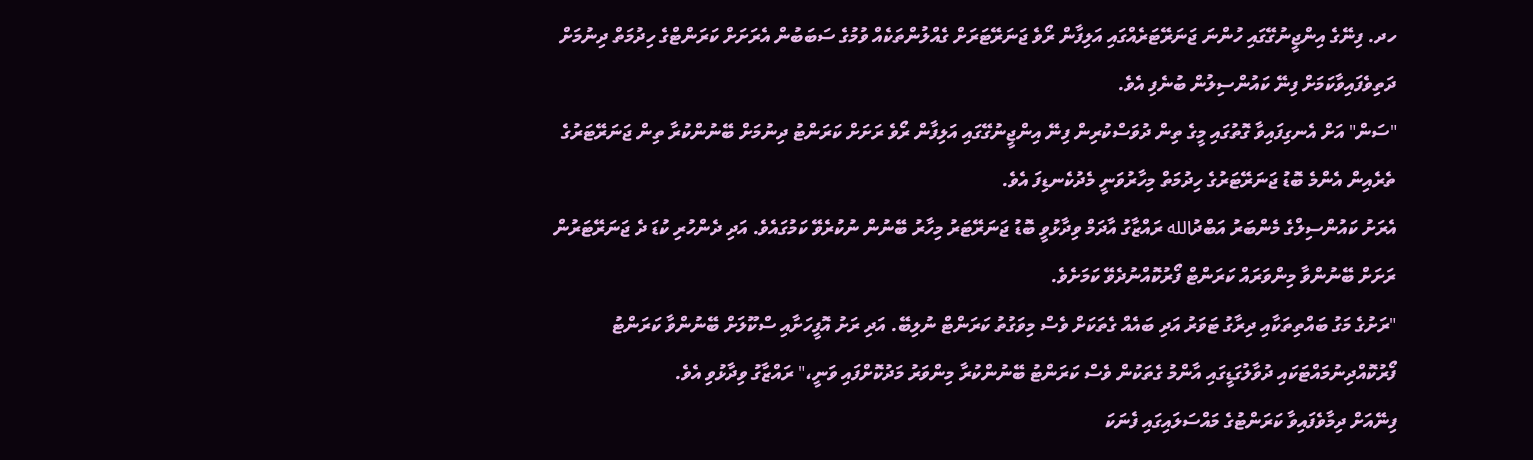ހދ. ފިނޭގެ އިންޖީނުގޭގައި ހުންނަ ޖަނަރޭޓަރެއްގައި އަލިފާން ރޯވެ ޖަނަރޭޓަރަށް ގެއްލުންތަކެއް ވުމުގެ ސަބަބުން އެރަށަށް ކަރަންޓްގެ ހިދުމަތް ދިނުމަށް ދަތިވެފައިވާކަމަށް ފިނޭ ކައުންސިލުން ބުނެފި އެވެ.
"ސަން" އަށް އެނގިފައިވާ ގޮތުގައި މީގެ ތިން ދުވަސްކުރިން ފިނޭ އިންޖީނުގޭގައި އަލިފާން ރޯވެ ރަށަށް ކަރަންޓު ދިނުމަށް ބޭނުންކުރާ ތިން ޖަނަރޭޓަރުގެ ތެރެއިން އެންމެ ބޮޑު ޖަނަރޭޓަރުގެ ހިދުމަތް މިހާރުވަނީ މެދުކެނޑިފަ އެވެ.
އެރަށު ކައުންސިލްގެ މެންބަރު އަބްދުالله ރައްޒާގު އާދަމް ވިދާޅުވީ ބޮޑު ޖަނަރޭޓަރު މިހާރު ބޭނުން ނުކުރެވޭ ކަމުގައެވެ. އަދި ދެންހުރި ކުޑަ ދެ ޖަނަރޭޓަރުން ރަށަށް ބޭނުންވާ މިންވަރައް ކަރަންޓް ފޯރުކޮއްނުދެވޭ ކަމަށެވެ.
"ރަށުގެ މަގު ބައްތިތަކާއި ދިރާގު ޓަވަރު އަދި ބައެއް ގެތަކަށް ވެސް މިވަގުތު ކަރަންޓް ނުލިބޭ. އަދި ރަށު އޮފީހަށާއި ސްކޫލަށް ބޭނުންވާ ކަރަންޓު ފޯރުކޮއްދިނުމައްޓަކައި ދުވާލުގަޑީގައި އާންމު ގެތަކުން ވެސް ކަރަންޓު ބޭނުންކުރާ މިންވަރު މަދުކޮށްފައި ވަނީ،" ރައްޒާގު ވިދާޅުވި އެވެ.
ފިނޭއަށް ދިމާވެފައިވާ ކަރަންޓުގެ މައްސަލައިގައި ފެނަކަ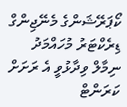ކޯޕަރޭޝަންގެ މެނޭޖިންގް ޑިރެކްޓަރު މުހައްމަދު ނިމާލް ވިދާޅުވީ އެ ރަށަށް ކަރަންޓް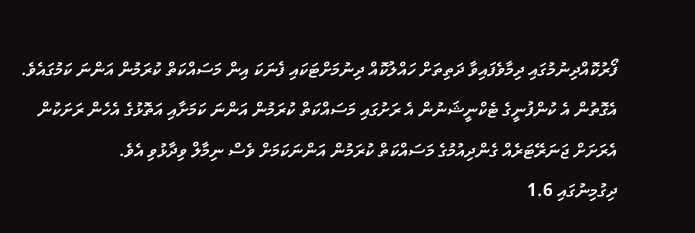ފޯރުކޮއްދިނުމުގައި ދިމާވެފައިވާ ދަތިތަށް ހައްލުކޮއް ދިނުމަށްޓަކައި ފެނަކަ އިން މަސައްކަތް ކުރަމުން އަންނަ ކަމުގައެވެ.
އެގޮތުން އެ ކުންފުނީގެ ޓެކްނީޝަނުން އެ ރަށުގައި މަސައްކަތް ކުރަމުން އަންނަ ކަމަށާއި އަތޮޅުގެ އެހެން ރަށަކުން އެރަށަށް ޖަނަރޭޓަރެއް ގެންދިއުމުގެ މަސައްކަތް ކުރަމުން އަންނަކަމަށް ވެސް ނިމާލް ވިދާޅުވި އެވެ.
ދިގުމިނުގައި 1.6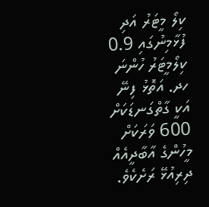ކިލޯ މީޓަރު އަދި ފުޅާމިނުގައި 0.9 ކިލޯމީޓަރު ހުންނަ ހދ. އަތޮޅު ފިނޭ އަކީ ގާތްގަނޑަކަށް 600 ވަރަކަށް މީހުންގެ އާބާދީއެއް ދިރިއުޅޭ ރަށެކެވެ.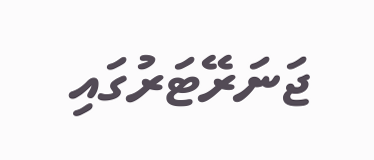ޖަނަރޭޓަރުގައި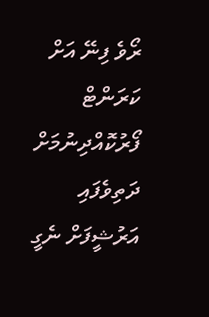ރޯވެ ފިނޭ އަށް ކަރަންޓް ފޯރުކޮއްދިނުމަށް ދަތިވެފައި
އަރުޝީފަށް ނެގީ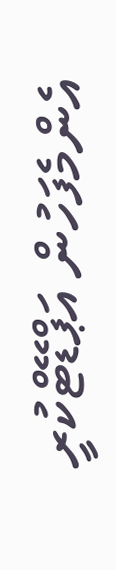އެންމެފަހުން އަޕްޑޭޓްކުރީ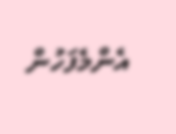އެންމެފަހުން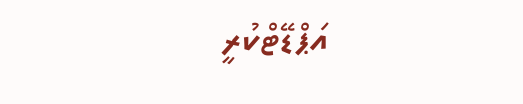އަޕްޑޭޓްކުރީ